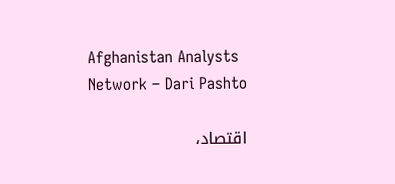Afghanistan Analysts Network – Dari Pashto

اقتصاد،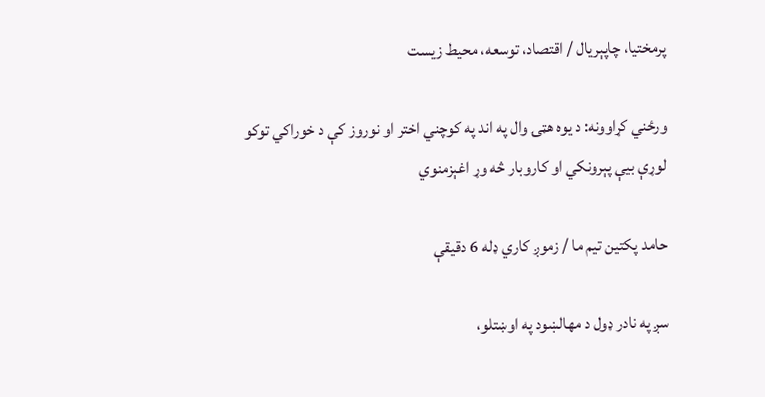پرمختیا، چاپېریال / اقتصاد، توسعه، محیط زیست

ورځني کړاوونه: د یوه هټۍ وال په اند په کوچني اختر او نوروز کې د خوراکي توکو لوړې بیې پېرونکي او کاروبار څه وړ اغېزمنوي

حامد پکتین تیم ما / زموږ کاري ډله 6 دقیقې

سږ په نادر ډول د مهالښود په اوښتلو،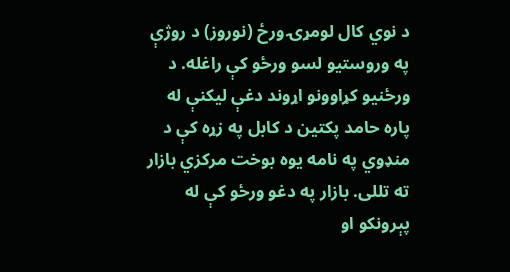د نوي کال لومړۍ ورځ (نوروز) د روژې په وروستیو لسو ورځو کې راغله. د ورځنیو کړاوونو اړوند دغې لیکنې له پاره حامد پکتین د کابل په زړه کې د منډوي په نامه یوه بوخت مرکزي بازار ته تللی. بازار په دغو ورځو کې له پېرونکو او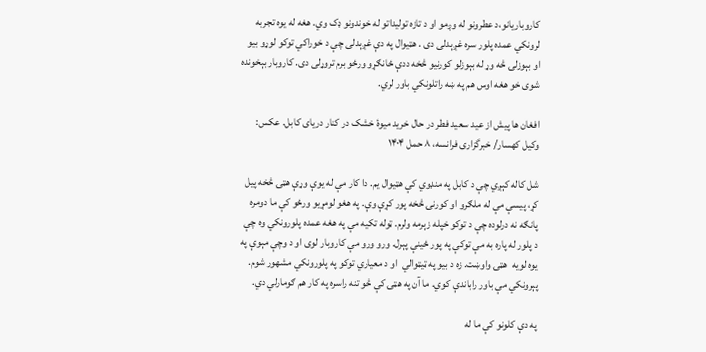کاروباریانو،د عطرونو له وږمو او د تازه تولیداتو له خوندونو ډک وي. هغه له یوه تجربه لرونکي عمده پلور سره غږېدلی دی . هټیوال په دې غږېدلی چې د خوراکي توکو لوړو بیو او بېوزلۍ څه وړ له بېوزلو کورنیو څخه ددې ځانګړو ورځو برم تروړلی دی. کاروبار بېخونده شوی خو هغه اوس هم په ښه راتلونکي باور لري.

افغان ها پیش از عید سعید فطر در حال خرید میوۀ خشک در کنار دریای کابل. عکس: وکیل کهسار/ خبرگزاری فرانسه، ۸ حمل ۱۴۰۴

شل کاله کېږي چې د کابل په منډوي کې هټيوال یم. دا کار مې له یوې وړې هټۍ څخه پیل کړ، پیسې مې له ملګرو او کورنۍ څخه پور کړې وې. په هغو لومړیو ورځو کې ما دومره پانګه نه درلوده چې د توکو خپله زېرمه ولرم. ټوله تکیه مې په هغه عمده پلورونکي وه چې د پلور له پاره به مې توکې په پور ځینې پېرل. ورو ورو مې کاروبار لوی او د وچې مېوې په یوه لویه  هټۍ واوښت. زه د بیو په ټیټوالي  او د معیاري توکو په پلورونکي مشهور شوم. پېرونکي مې باور راباندې کوي. ما آن په هټۍ کې څو تنه راسره په کار هم ګومارلي دي.

په دې کلونو کې ما له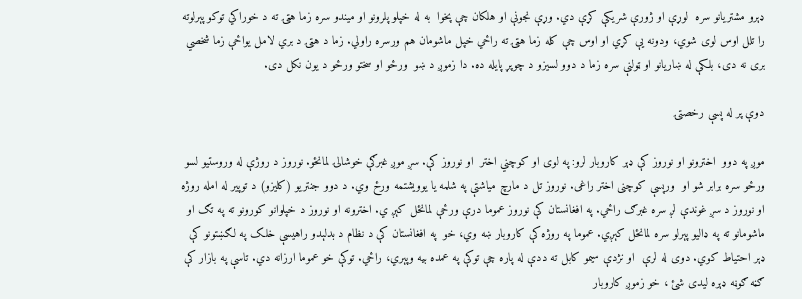ډېرو مشتریانو سره  لوړې او ژورې شریکې کړې دي. وړې نجونې او هلکان چې پخوا  به له خپلو پلرونو او میندو سره زما هټۍ ته د خوراکي توکو پېرلوته را تلل اوس لوی شوي، ودونه يې کړي او اوس چې کله زما هټۍ ته راځي خپل ماشومان هم ورسره راولي. زما د هټۍ د بري لامل یواځې زما شخصي بری نه دی، بلکې له ښاریانو او ټولنې سره زما د دوو لسیزو د چوپړ پایله ده. دا زموږ د ښو  ورځو او سختو ورځو د یون نکل دی.

دوې پر له پسې رخصتۍ

موږ په دوو  اخترونو او نوروز کې ډېر کاروبار لرو: په لوی او کوچني اختر  او نوروز کې. سږ موږ غبرګې خوشالۍ لمانځو. نوروز د روژې له وروستیو لسو ورځو سره برابر شو او  ورپسې کوچنی اختر راغی. نوروز تل د مارچ میاشتې په شلمه یا یوویشتمه ورځ وي. د دوو جنتریو (کلیزو) د توپیر له امله روژه او نوروز د سږ غوندې لږ سره غبرګ راځي. په افغانستان کې نوروز عموما درې ورځې لمانځل کېږ ي. اخترونه او نوروز د خپلوانو کورونو ته په تګ او ماشومانو ته په ډالیو پېرلو سره لمانځل کېږي. عموما په روژه کې کاروبار ښه وي، خو  په افغانستان کې د نظام د بدلېدو راهیسې خلک په لګښتونو کې ډېر احتیاط کوي. دوی له لرې  او نژدې سیمو کابل ته ددې له پاره چې توکې په عمده بیه وپېري، راځي. توکې خو عموما ارزانه دي. تاسې په بازار کې ګڼه ګوڼه ډېره لیدی شئ ، خو زموږ کاروبار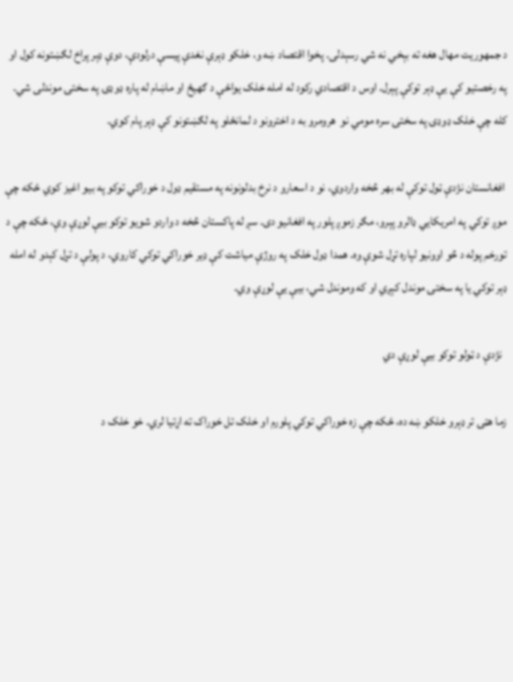د جمهوریت مهال هغه ته بېخي نه شي رسېدلی. پخوا اقتصاد ښه و، خلکو ډېرې نغدې پیسې درلودې، دوې ډېر پراخ لګښتونه کول او په رخصتیو کې یې ډېر توکې پېرل. اوس د اقتصادي رکود له امله خلک یواځې د ګهیځ او ماښام له پاره ډوډۍ په سختۍ موندلی شي. کله چې خلک ډوډۍ په سختۍ سره مومي نو  هرومرو به د اخترونو د لمانځلو په لګښتونو کې ډېر پام کوي.

 افغانستان نژدې ټول توکې له بهر څخه واردوي، نو د اسعارو د نرخ بدلونونه په مستقیم ډول د خوراکي توکو په بیو اغیز کوي ځکه چې موږ توکي په امریکایي ډالرو پېرو، مګر زموږ پلور په افغانیو دی. سږ له پاکستان څخه د واردو شویو توکو بیې لوړې وې، ځکه چې د تورخم پوله د څو اوونیو لپاره تړل شوې وه. همدا ډول خلک په روژې میاشت کې ډیر خوراکي توکي کاروي، د پولې د تړل کېدو له امله ډېر توکي یا په سختۍ موندل کېږي او که وموندل شي، بیې یې لوړې وي.

  نژدې د ټولو توکو بیې لوړې دي

زما هټۍ تر ډېرو خلکو ښه ده، ځکه چې زه خوراکي توکي پلورم او خلک تل خوراک ته اړتیا لري. خو خلک د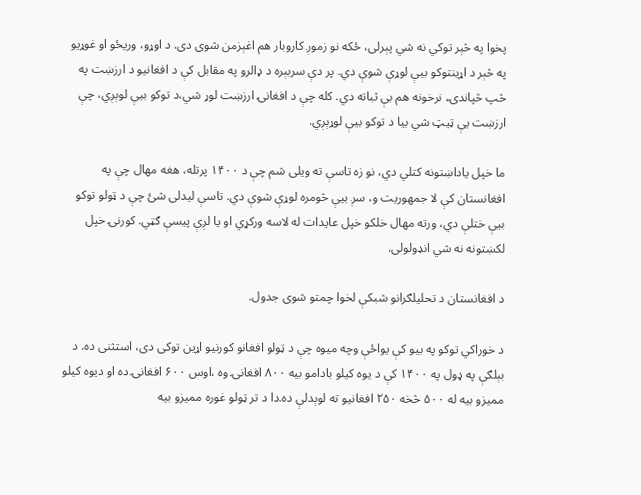پخوا په څېر توکي نه شي پېرلی، ځکه نو زموږ کاروبار هم اغېزمن شوی دی. د اوړو، وریځو او غوړیو په څېر د اړینتوکو بیې لوړې شوې دي. پر دې سربېره د ډالرو په مقابل کې د افغانیو د ارزښت په څپ څپاندۍ، نرخونه هم بې ثباته دي. کله چې د افغانۍ ارزښت لوړ شي،د توکو بیې لوېږي، چې ارزښت يې ټیټ شي بیا د توکو بیې لوړېږي.

ما خپل یاداښتونه کتلي دي، نو زه تاسې ته ویلی شم چې د ۱۴۰۰ پرتله، هغه مهال چې په افغانستان کې لا جمهوریت و، سږ بیې څومره لوړې شوې دي. تاسې لیدلی شئ چې د ټولو توکو بیې ختلې دي، ورته مهال خلکو خپل عایدات له لاسه ورکړي او یا لږې پیسې ګټي. کورنۍ خپل لکښتونه نه شي انډولولی.

د افغانستان د تحلیلګرانو شبکې لخوا چمتو شوی جدول.

د خوراکي توکو په بیو کې یواځې وچه میوه چې د ټولو افغانو کورنیو اړین توکی دی، استثنی ده. د بېلګې په ډول په ۱۴۰۰ کې د یوه کیلو بادامو بیه ۸۰۰ افغانۍ وه ،اوس ۶۰۰ افغانۍ ده او دیوه کیلو ممیزو بیه له ۵۰۰ څخه ۲۵۰ افغانیو ته لوېدلې ده.دا د تر ټولو غوره ممیزو بیه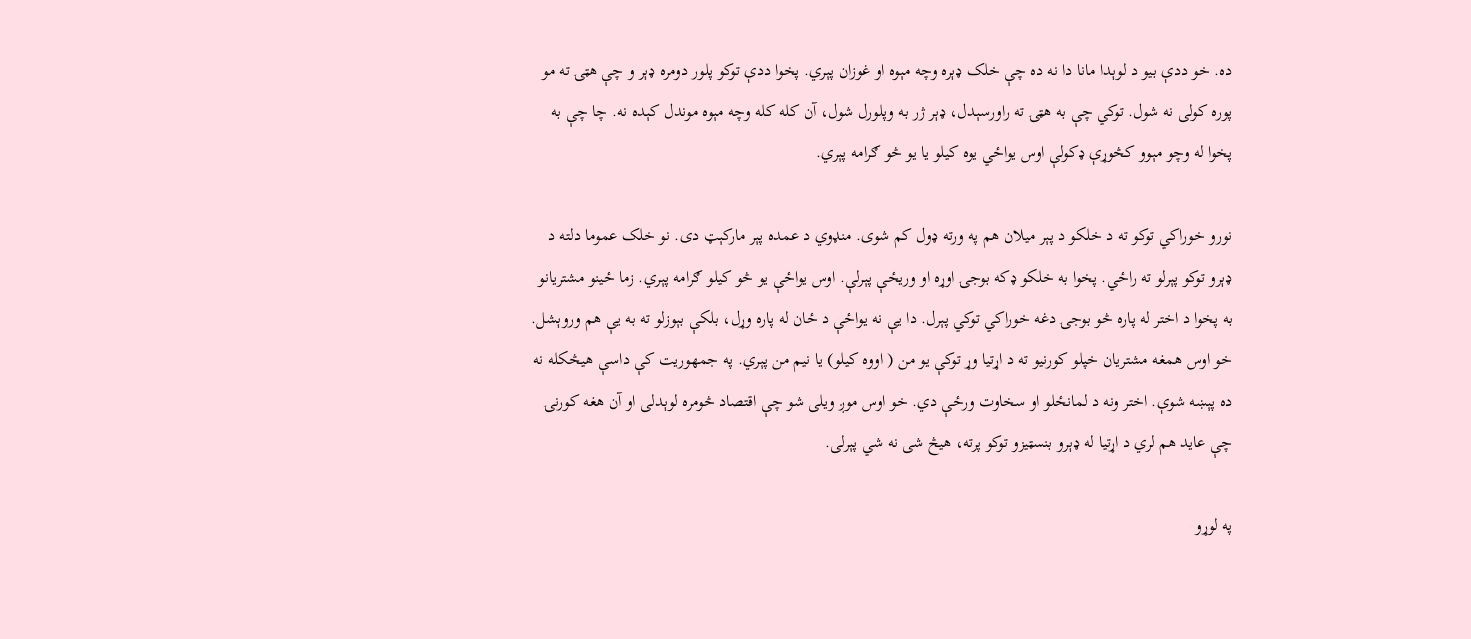ده. خو ددې بیو د لوېدا مانا دا نه ده چې خلک ډېره وچه مېوه او غوزان پېري. پخوا ددې توکو پلور دومره ډېر و چې هټۍ ته مو پوره کولی نه شول. توکي چې به هټۍ ته راورسېدل، ډېر ژر به وپلورل شول، آن کله کله وچه مېوه موندل کېده نه. چا چې به پخوا له وچو مېوو کڅوړې ډکولې اوس یواځي یوه کیلو یا یو څو ګرامه پېري.

نورو خوراکي توکو ته د خلکو د پېر میلان هم په ورته ډول کم شوی. منډوي د عمده پېر مارکېټ دی. نو خلک عموما دلته د ډېرو توکو پېرلو ته راځي. پخوا به خلکو ډکه بوجۍ اوړه او وریځې پېرلې. اوس یواځې یو څو کیلو ګرامه پېري. زما ځینو مشتریانو به پخوا د اختر له پاره څو بوجۍ دغه خوراکي توکي پېرل. دا يې نه یواځې د ځان له پاره وړل، بلکې بېوزلو ته به یې هم وروېشل. خو اوس همغه مشتریان خپلو کورنیو ته د اړتیا وړ توکې یو من ( اووه کیلو) یا نیم من پېري. په جمهوریت کې داسې هیڅکله نه ده پېښه شوې. اختر ونه د لمانځلو او سخاوت ورځې دي. خو اوس موږ ویلی شو چې اقتصاد څومره لوېدلی او آن هغه کورنۍ چې عاید هم لري د اړتیا له ډېرو بنسټیزو توکو پرته، هیڅ شی نه شي پېرلی.

په لوړو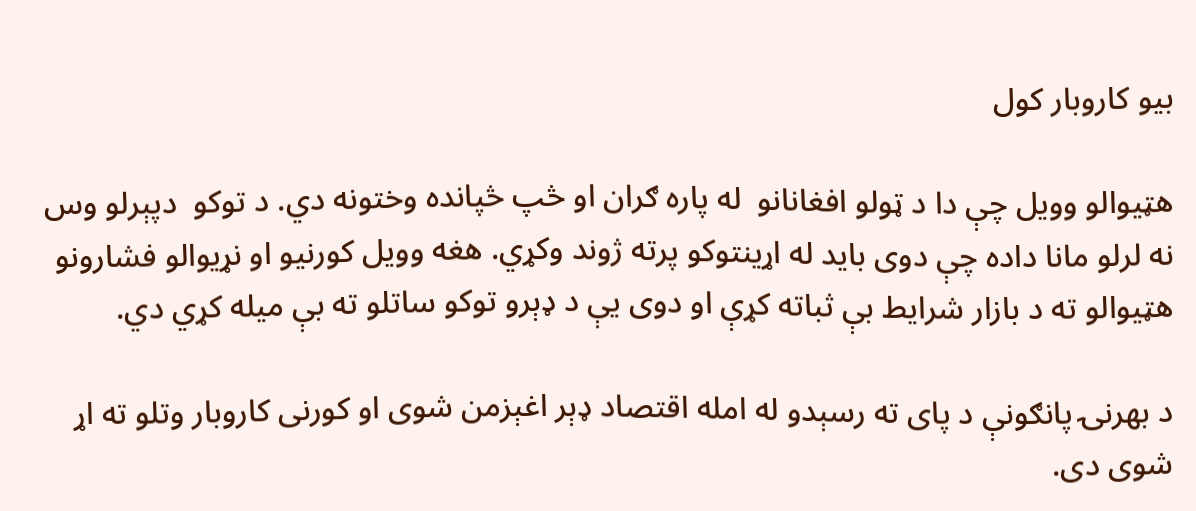بیو کاروبار کول

هټیوالو وویل چې دا د ټولو افغانانو  له پاره ګران او څپ څپانده وختونه دي. د توکو  دپېرلو وس نه لرلو مانا داده چې دوی باید له اړینتوکو پرته ژوند وکړي. هغه وویل کورنیو او نړیوالو فشارونو  هټیوالو ته د بازار شرایط بې ثباته کړې او دوی یې د ډېرو توکو ساتلو ته بې میله کړي دي.

د بهرنۍ پانګونې د پای ته رسېدو له امله اقتصاد ډېر اغېزمن شوی او کورنی کاروبار وتلو ته اړ شوی دی.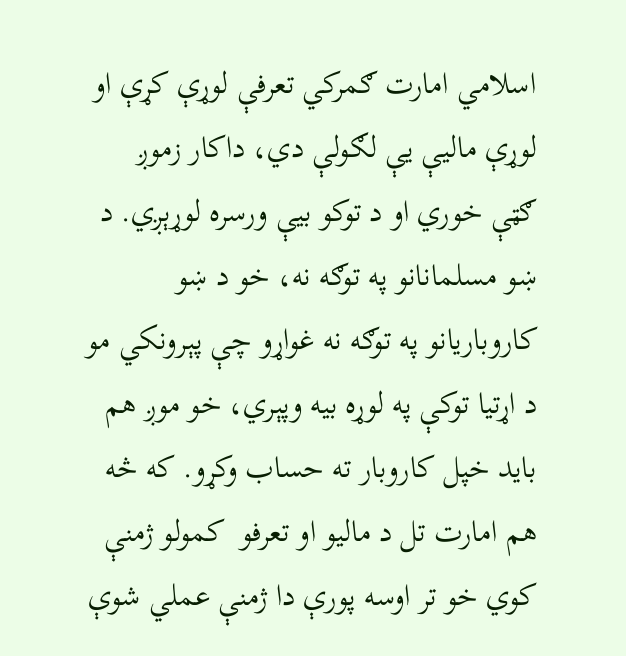اسلامي امارت ګمرکي تعرفې لوړې کړې او لوړې مالیې یې لګولې دي، داکار زموږ ګټې خوري او د توکو بیې ورسره لوړېږي. د ښو مسلمانانو په توګه نه، خو د ښو کاروباریانو په توګه نه غواړو چې پېرونکي مو د اړتیا توکې په لوړه بیه وپېري، خو موږ هم باید خپل کاروبار ته حساب وکړو. که څه هم امارت تل د مالیو او تعرفو  کمولو ژمنې کوي خو تر اوسه پورې دا ژمنې عملي شوې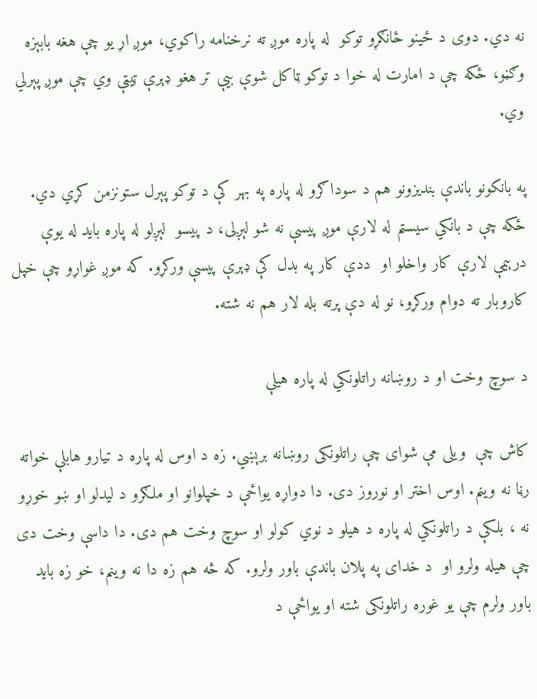نه دي. دوی د ځینو ځانګړو توکو  له پاره موږ ته نرخنامه راکوي، موږ اړ یو چې هغه بابېزه وګڼو، ځکه چې د امارت له خوا د توکو ټاکل شوې بیې تر هغو ډېرې ټيټې وي چې موږ پېرلي وي.

په بانکونو باندې بندیزونو هم د سوداګرو له پاره په بهر کې د توکو پېرل ستونزمن کړي دي. ځکه چې د بانکي سیستم له لارې موږ پیسې نه شو لېږلی، د پیسو  لېږلو له پاره باید له یوې درېیمې لارې کار واخلو او  ددې کار په بدل کې ډېرې پیسې ورکړو. که موږ غواړو چې خپل کاروبار ته دوام ورکړو، نو له دې پرته بله لار هم نه شته.

د سوچ وخت او د روښانه راتلونکي له پاره هیلې

کاش چې  ویلی مې شوای چې راتلونکی روښانه برېښي. زه د اوس له پاره د تیارو هابلې خواته رڼا نه وینم. اوس اختر او نوروز دی. دا دواړه یواځې د خپلوانو او ملګرو د لیدلو او ښو خوړو نه ، بلکې د راتلونکي له پاره د هیلو د نوي کولو او سوچ وخت هم دی. دا داسې وخت دی چې هیله ولرو او  د خدای په پلان باندې باور ولرو. که څه هم زه دا نه وینم، خو زه باید باور ولرم چې یو غوره راتلونکی شته او یواځې د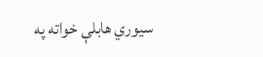سیوري هابلې خواته په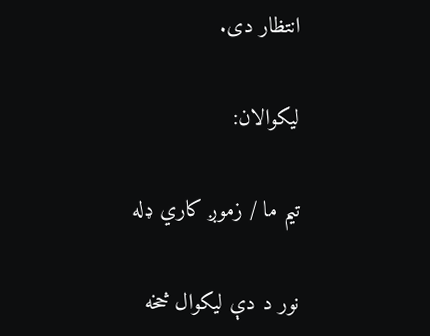انتظار دی.

لیکوالان:

تیم ما / زموږ کاري ډله

نور د دې لیکوال څخه